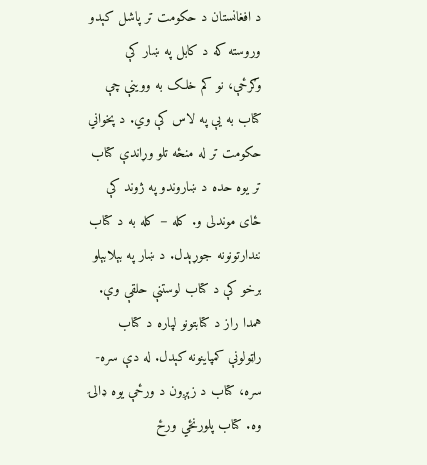د افغانستان د حکومت تر پاشل کېدو وروسته که د کابل په ښار کې وګرځې، نو کم خلک به ووينې چې کتاب به يې په لاس کې وي. د پخواني حکومت تر له منځه تلو وړاندې کتاب تر يوه حده د ښاروندو په ژوند کې ځای موندلی و. کله – کله به د کتاب نندارتونونه جوړېدل. د ښار په بېلابېلو برخو کې د کتاب لوستنې حلقې وې. همدا راز د کتابتونو لپاره د کتاب راټولونې کمپاينونه کېدل. له دې سره-سره، کتاب د زېږون د ورځې يوه ډالۍ وه. کتاب پلورنځي ورځ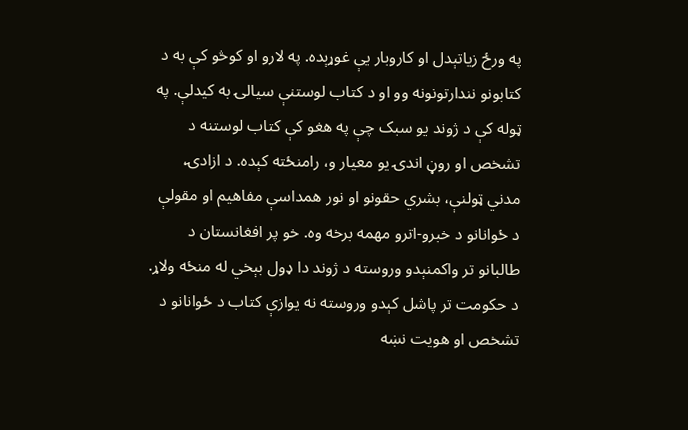په ورځ زياتېدل او کاروبار يې غوړېده. په لارو او کوڅو کې به د کتابونو نندارتونونه وو او د کتاب لوستنې سيالۍ به کيدلې. په ټوله کې د ژوند يو سبک چې په هغو کې کتاب لوستنه د تشخص او روڼ اندۍ يو معيار و، رامنځته کېده. د ازادۍ، مدني ټولنې، بشري حقونو او نور همداسې مفاهيم او مقولې د ځوانانو د خبرو-اترو مهمه برخه وه. خو پر افغانستان د طالبانو تر واکمنېدو وروسته د ژوند دا ډول بېخي له منځه ولاړ.
د حکومت تر پاشل کېدو وروسته نه يوازې کتاب د ځوانانو د تشخص او هويت نښه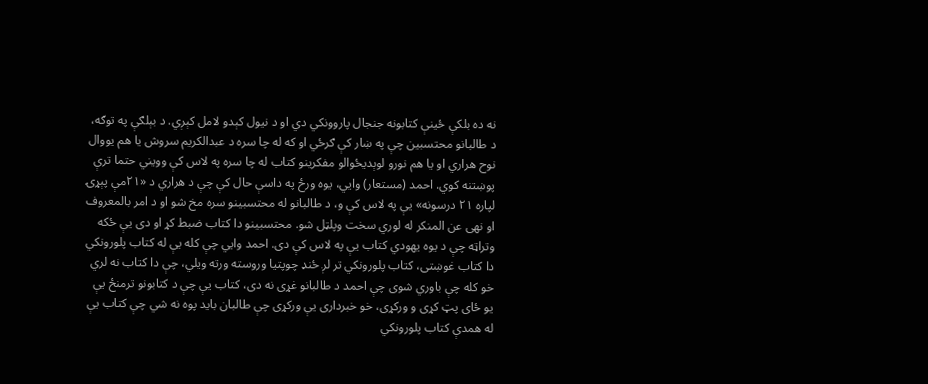نه ده بلکې ځينې کتابونه جنجال پاروونکي دي او د نيول کېدو لامل کېږي. د بېلګې په توګه، د طالبانو محتسبين چې په ښار کې ګرځي او که له چا سره د عبدالکريم سروش يا هم يووال نوح هراري او يا هم نورو لوېديځوالو مفکرينو کتاب له چا سره په لاس کې وويني حتما ترې پوښتنه کوي. احمد (مستعار) وايي، يوه ورځ په داسې حال کې چې د هراري د «۲۱مې پېړۍ لپاره ۲۱ درسونه» يې په لاس کې و، د طالبانو له محتسبينو سره مخ شو او د امر بالمعروف او نهی عن المنکر له لوري سخت وپلټل شو. محتسبينو دا کتاب ضبط کړ او دی يې ځکه وتراټه چې د يوه يهودي کتاب يې په لاس کې دی. احمد وايي چې کله يې له کتاب پلورونکي دا کتاب غوښتی، کتاب پلورونکي تر لږ ځنډ چوپتيا وروسته ورته ويلي، چې دا کتاب نه لري خو کله چې باوري شوی چې احمد د طالبانو غړی نه دی، کتاب يې چې د کتابونو ترمنځ يې يو ځای پټ کړی و ورکړی، خو خبرداری يې ورکړی چې طالبان بايد پوه نه شي چې کتاب يې له همدې کتاب پلورونکي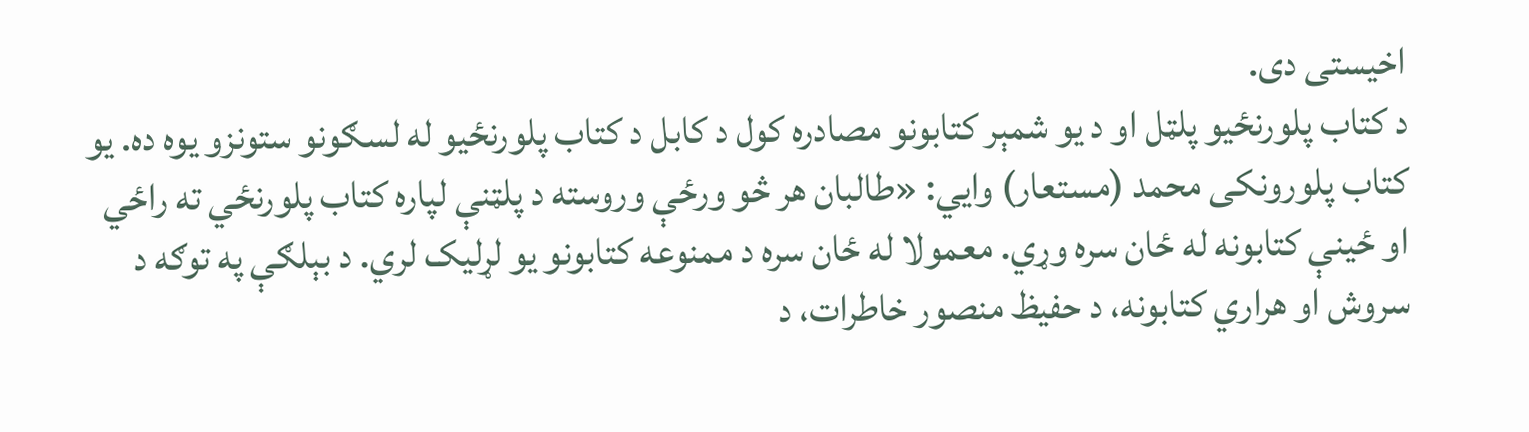اخيستی دی.
د کتاب پلورنځيو پلټل او د يو شمېر کتابونو مصادره کول د کابل د کتاب پلورنځيو له لسګونو ستونزو يوه ده. يو کتاب پلورونکی محمد (مستعار) وايي: «طالبان هر څو ورځې وروسته د پلټنې لپاره کتاب پلورنځي ته راځي او ځينې کتابونه له ځان سره وړي. معمولا له ځان سره د ممنوعه کتابونو يو لړليک لري. د بېلګې په توګه د سروش او هراري کتابونه، د حفيظ منصور خاطرات، د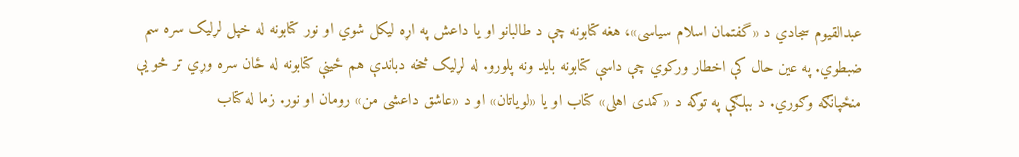عبدالقيوم سجادي د «گفتمان اسلام سياسی»، هغه کتابونه چې د طالبانو او يا داعش په اړه ليکل شوي او نور کتابونه له خپل لړليک سره سم ضبطوي. په عين حال کې اخطار ورکوي چې داسې کتابونه بايد ونه پلورو. له لړليک څخه دباندې هم ځينې کتابونه له ځان سره وړي تر څو يې منځپانګه وګوري. د بېلګې په توګه د «کمدی اهلی» کتاب او يا «لویاتان» او د «عاشق داعشی من» رومان او نور. زما له کتاب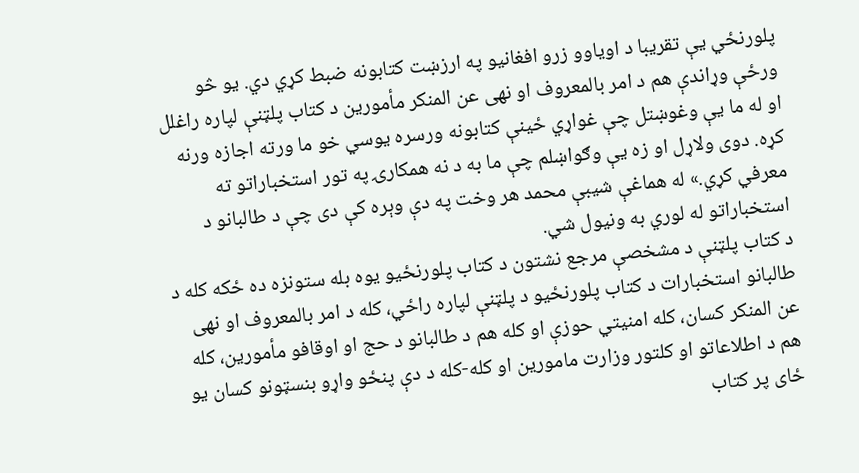پلورنځي يې تقريبا د اوياوو زرو افغانيو په ارزښت کتابونه ضبط کړي دي. يو څو ورځې وړاندې هم د امر بالمعروف او نهی عن المنکر مأمورين د کتاب پلټنې لپاره راغلل او له ما يې وغوښتل چې غواړي ځينې کتابونه ورسره يوسي خو ما ورته اجازه ورنه کړه. دوی ولاړل او زه يې وګواښلم چې ما به د نه همکارۍ په تور استخباراتو ته معرفي کړي.» له هماغې شيبې محمد هر وخت په دې وېره کې دی چې د طالبانو د استخباراتو له لوري به ونيول شي.
د کتاب پلټنې د مشخصې مرجع نشتون د کتاب پلورنځيو يوه بله ستونزه ده ځکه کله د طالبانو استخبارات د کتاب پلورنځيو د پلټنې لپاره راځي، کله د امر بالمعروف او نهی عن المنکر کسان، کله امنيتي حوزې او کله هم د طالبانو د حج او اوقافو مأمورين، کله هم د اطلاعاتو او کلتور وزارت مامورين او کله-کله د دې پنځو واړو بنسټونو کسان يو ځای پر کتاب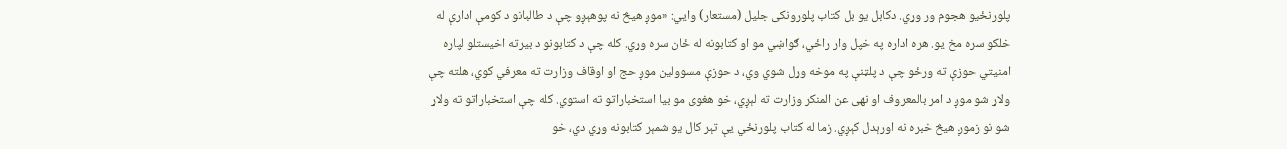پلورنځيو هجوم ور وړي. دکابل يو بل کتاب پلورونکی جليل (مستعار) وايي: «موږ هيڅ نه پوهېږو چې د طالبانو د کومې ادارې له خلکو سره مخ يو. هره اداره په خپل وار راځي، ګواښي مو او کتابونه له ځان سره وړي. کله چې د کتابونو د بيرته اخيستلو لپاره امنيتي حوزې ته ورځو چې د پلټنې په موخه وړل شوي وي، د حوزې مسوولين موږ حج او اوقاف وزارت ته معرفي کوي، هلته چې ولاړ شو موږ د امر بالمعروف او نهی عن المنکر وزارت ته لېږي، خو هغوی مو بيا استخباراتو ته استوي. کله چې استخباراتو ته ولاړ شو نو زموږ هيڅ خبره نه اورېدل کېږي. زما له کتاب پلورنځي يې تېر کال يو شمېر کتابونه وړي دي، خو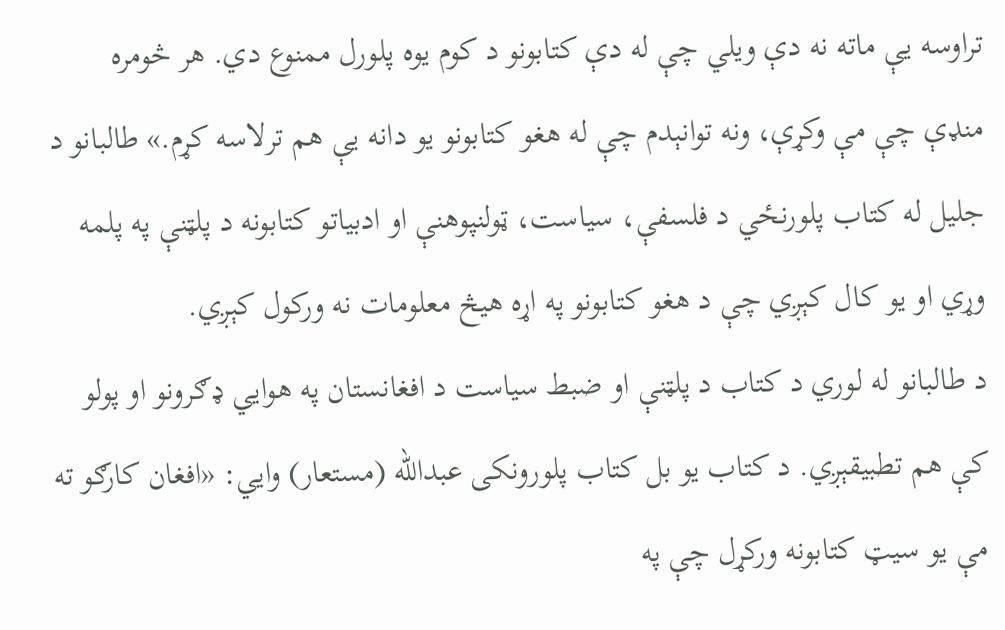تراوسه يې ماته نه دې ويلي چې له دې کتابونو د کوم يوه پلورل ممنوع دي. هر څومره منډې چې مې وکړې، ونه توانېدم چې له هغو کتابونو يو دانه يې هم ترلاسه کړم.» طالبانو د جليل له کتاب پلورنځي د فلسفې، سياست، ټولنپوهنې او ادبياتو کتابونه د پلټنې په پلمه وړي او يو کال کېږي چې د هغو کتابونو په اړه هيڅ معلومات نه ورکول کېږي.
د طالبانو له لوري د کتاب د پلټنې او ضبط سياست د افغانستان په هوايي ډګرونو او پولو کې هم تطبيقېږي. د کتاب يو بل کتاب پلورونکی عبدالله (مستعار) وايي: «افغان کارګو ته مې يو سيټ کتابونه ورکړل چې په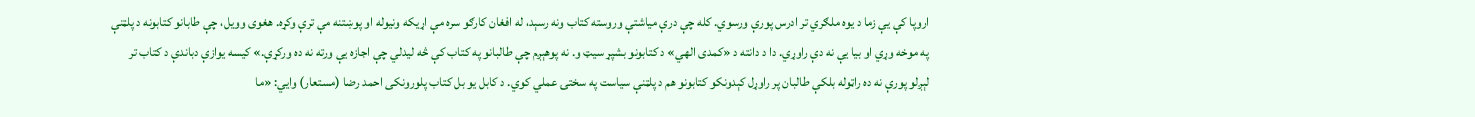اروپا کې يې زما د يوه ملګري تر ادرس پورې ورسوي. کله چې درې مياشتې وروسته کتاب ونه رسېد، له افغان کارګو سره مې اړيکه ونيوله او پوښتنه مې ترې وکړه. هغوی وويل، چې طابانو کتابونه د پلټنې په موخه وړي او بيا يې نه دې راوړي. دا د دانته د «کمدی الهي» د کتابونو بشپړ سيټ و. نه پوهېږم چې طالبانو په کتاب کې څه ليدلي چې اجازه يې ورته نه ده ورکړې.» کيسه يوازې دباندې د کتاب تر لېږلو پورې نه ده راټوله بلکې طالبان پر راوړل کېدونکو کتابونو هم د پلټنې سياست په سختۍ عملي کوي. د کابل يو بل کتاب پلورونکی احمد رضا (مستعار) وايي: «ما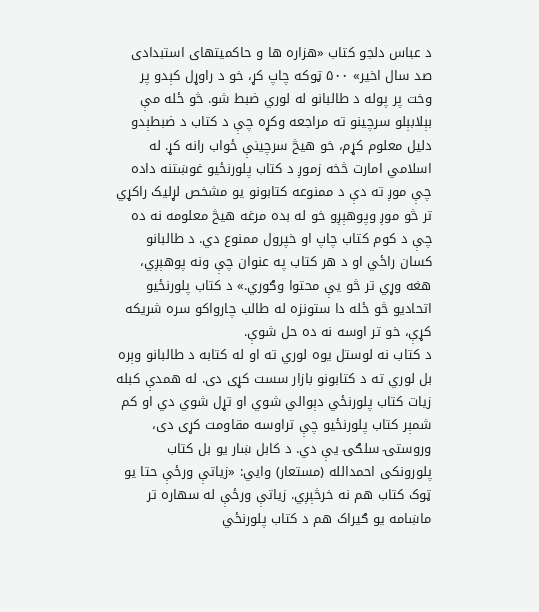د عباس دلجو کتاب «هزاره ها و حاکمیتهای استبدادی صد سال اخیر» ۵۰۰ ټوکه چاپ کړ، خو د راوړل کېدو پر وخت پر پوله د طالبانو له لوري ضبط شو. څو ځله مې بېلابېلو سرچينو ته مراجعه وکړه چې د کتاب د ضبطېدو دليل معلوم کړم، خو هيڅ سرچينې ځواب رانه کړ. له اسلامي امارت څخه زموږ د کتاب پلورنځيو غوښتنه داده چې موږ ته دې د ممنوعه کتابونو يو مشخص لړليک راکړي تر څو موږ وپوهېږو خو له بده مرغه هيڅ معلومه نه ده چې د کوم کتاب چاپ او خپرول ممنوع دي. د طالبانو کسان راځي او د هر کتاب په عنوان چې ونه پوهېږي، هغه وړي تر څو يې محتوا وګوري.» د کتاب پلورنځيو اتحاديو څو ځله دا ستونزه له طالب چارواکو سره شريکه کړې، خو تر اوسه نه ده حل شوې.
د کتاب نه لوستل يوه لوري ته او له کتابه د طالبانو وېره بل لوري ته د کتابونو بازار سست کړی دی. له همدې کبله زيات کتاب پلورنځي دېوالي شوي او تړل شوي دي او کم شمېر کتاب پلورنځيو چې تراوسه مقاومت کړی دی، وروستۍ سلګۍ يې دي. د کابل ښار يو بل کتاب پلورونکی احمدالله (مستعار) وايي: «زياتې ورځې حتا يو ټوک کتاب هم نه خرڅېږي. زياتې ورځې له سهاره تر ماښامه یو ګيراک هم د کتاب پلورنځي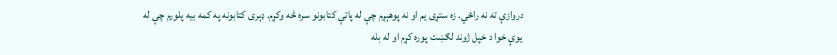دروازې ته نه راځي. زه ستړی يم او نه پوهېږم چې له پاتې کتابونو سره څه وکړم. ډېری کتابونه په کمه بيه پلورم چې له يوې خوا د خپل ژوند لګښت پوره کړم او له بله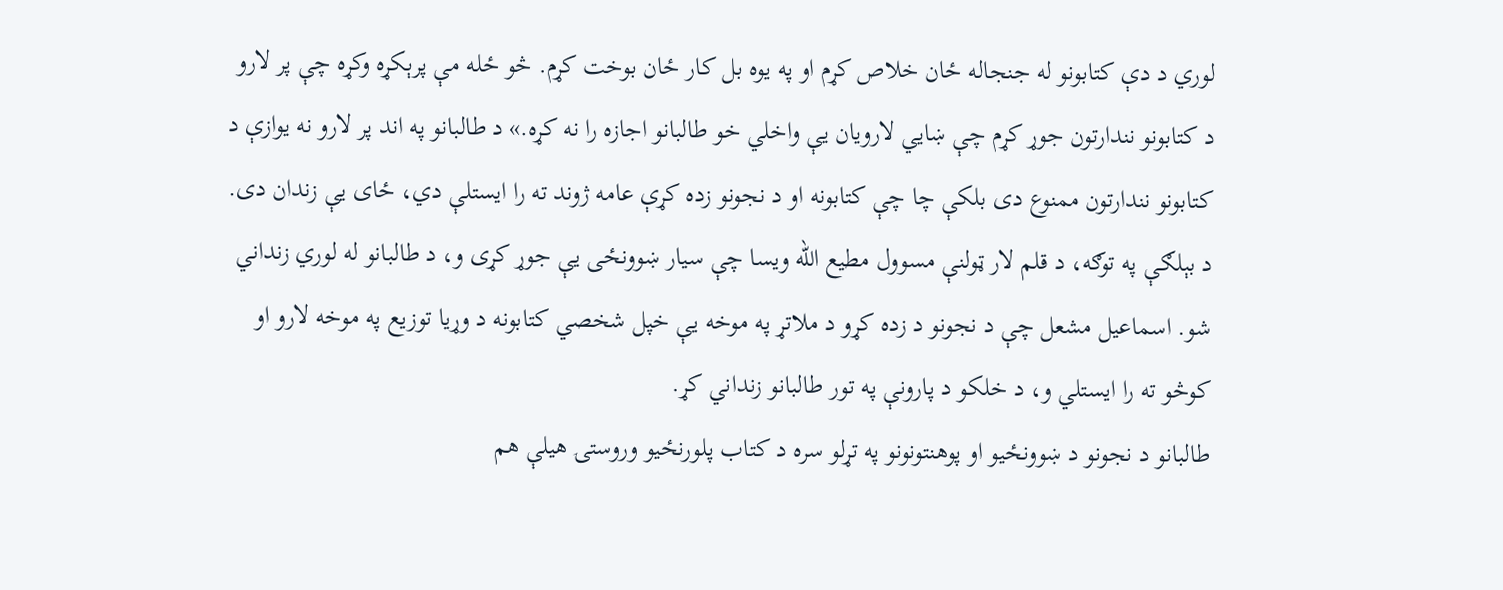لوري د دې کتابونو له جنجاله ځان خلاص کړم او په يوه بل کار ځان بوخت کړم. څو ځله مې پرېکړه وکړه چې پر لارو د کتابونو نندارتون جوړ کړم چې ښايي لارويان يې واخلي خو طالبانو اجازه را نه کړه.» د طالبانو په اند پر لارو نه يوازې د کتابونو نندارتون ممنوع دی بلکې چا چې کتابونه او د نجونو زده کړې عامه ژوند ته را ايستلې دي، ځای يې زندان دی. د بېلګې په توګه، د قلم لار ټولنې مسوول مطيع الله ويسا چې سيار ښوونځی يې جوړ کړی و، د طالبانو له لوري زنداني شو. اسماعيل مشعل چې د نجونو د زده کړو د ملاتړ په موخه يې خپل شخصي کتابونه د وړيا توزيع په موخه لارو او کوڅو ته را ايستلي و، د خلکو د پارونې په تور طالبانو زنداني کړ.
طالبانو د نجونو د ښوونځيو او پوهنتونونو په تړلو سره د کتاب پلورنځيو وروستۍ هيلې هم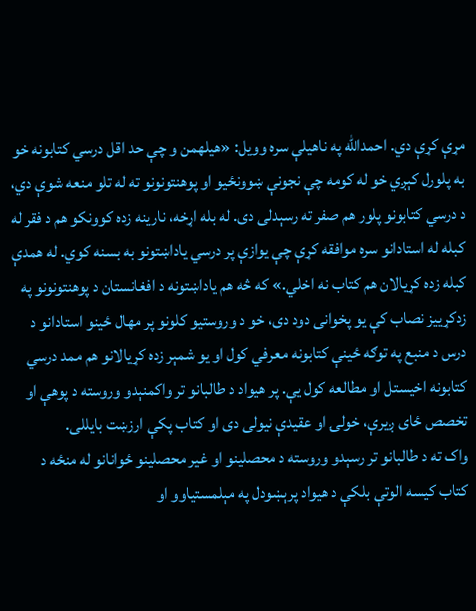مړې کړې دي. احمدالله په ناهيلې سره وویل: «هيلهمن و چې حد اقل درسي کتابونه خو به پلورل کېږي خو له کومه چې نجونې ښوونځيو او پوهنتونونو ته له تلو منعه شوې دي، د درسي کتابونو پلور هم صفر ته رسېدلی دی. له بله اړخه، نارينه زده کوونکو هم د فقر له کبله له استادانو سره موافقه کړې چې يوازې پر درسي ياداښتونو به بسنه کوي. له همدې کبله زده کړیالان هم کتاب نه اخلي.» که څه هم ياداښتونه د افغانستان د پوهنتونونو په زدکړييز نصاب کې يو پخوانی دود دی، خو د وروستيو کلونو پر مهال ځينو استادانو د درس د منبع په توګه ځينې کتابونه معرفي کول او يو شمېر زده کړيالانو هم ممد درسي کتابونه اخيستل او مطالعه کول يې. پر هيواد د طالبانو تر واکمنېدو وروسته د پوهې او تخصص ځای ږيرې، خولۍ او عقيدې نيولی دی او کتاب پکې ارزښت بايللی.
واک ته د طالبانو تر رسېدو وروسته د محصلینو او غیر محصلینو ځوانانو له منځه د کتاب کيسه الوتې بلکې د هيواد پرېښودل په مېلمستياوو او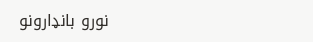نورو بانډارونو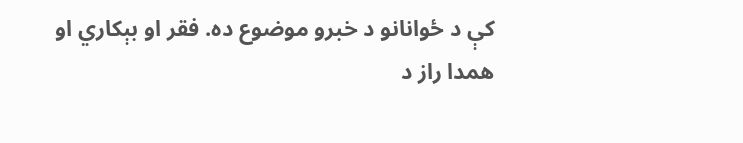کې د ځوانانو د خبرو موضوع ده. فقر او بېکاري او همدا راز د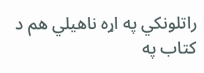راتلونکي په اړه ناهيلي هم د کتاب په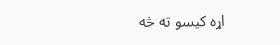اړه کيسو ته څه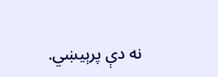نه دې پرېيښي.